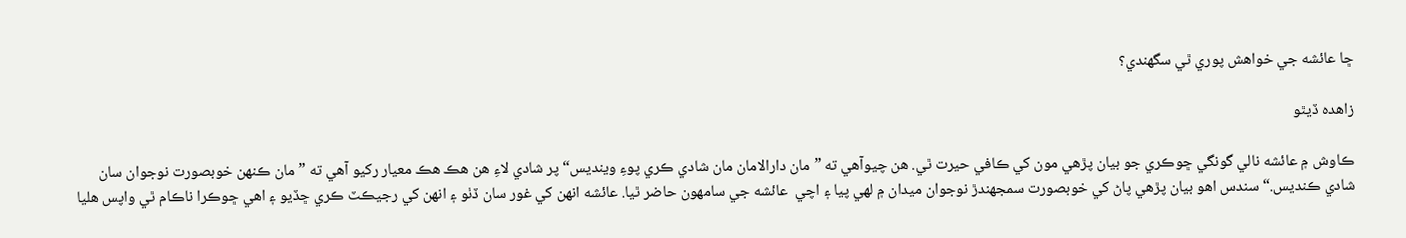ڇا عائشه جي خواهش پوري ٿي سگهندي؟

زاهده ڏيٿو

ڪاوش ۾ عائشه نالي گونگي ڇوڪري جو بيان پڙهي مون کي ڪافي حيرت ٿي. هن چيوآهي ته ”مان دارالامان مان شادي ڪري پوءِ وينديس“ پر شادي لاءِ هن هڪ هڪ معيار رکيو آهي ته ”مان ڪنهن خوبصورت نوجوان سان شادي ڪنديس.“ سندس اهو بيان پڙهي پاڻ کي خوبصورت سمجهندڙ نوجوان ميدان ۾ لهي پيا ۽ اچي  عائشه جي سامهون حاضر ٿيا. عائشه انهن کي غور سان ڏٺو ۽ انهن کي رجيڪٽ ڪري ڇڏيو ۽ اهي ڇوڪرا ناڪام ٿي واپس هليا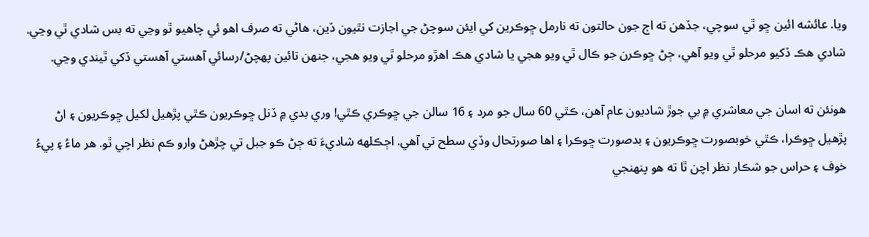ويا. عائشه ائين ڇو ٿي سوچي، جڏهن ته اڄ جون حالتون ته نارمل ڇوڪرين کي ايئن سوچڻ جي اجازت نٿيون ڏين، هاڻي ته صرف اهو ئي چاهيو ٿو وڃي ته بس شادي ٿي وڃي. شادي هڪ ڏکيو مرحلو ٿي ويو آهي، ڄڻ ڇوڪرن جو ڪال ٿي ويو هجي يا شادي هڪ اهڙو مرحلو ٿي ويو هجي، جنهن تائين پهچڻ/رسائي آهستي آهستي ڏکي ٿيندي وڃي.

هونئن ته اسان جي معاشري ۾ بي جوڙ شاديون عام آهن، ڪٿي 60 سال جو مرد ۽ 16 سالن جي ڇوڪري ڪٿي! وري بدي ۾ ڏنل ڇوڪريون ڪٿي پڙهيل لکيل ڇوڪريون ۽ اڻ پڙهيل ڇوڪرا، ڪٿي خوبصورت ڇوڪريون ۽ بدصورت ڇوڪرا ۽ اها صورتحال وڏي سطح تي آهي. اڄڪلهه شاديءَ ته ڄڻ ڪو جبل تي چڙهڻ وارو ڪم نظر اچي ٿو. هر ماءُ ۽ پيءُ خوف ۽ حراس جو شڪار نظر اچن ٿا ته هو پنهنجي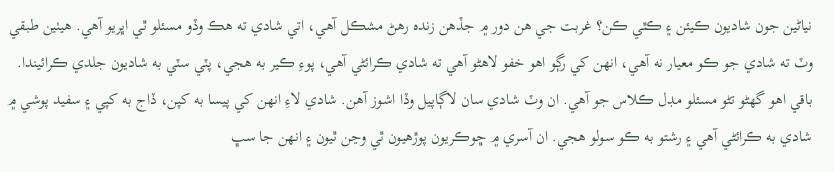نياڻين جون شاديون ڪيئن ۽ ڪٿي ڪن؟ غربت جي هن دور ۾ جڏهن زنده رهڻ مشڪل آهي، اتي شادي ته هڪ وڏو مسئلو ٿي اڀريو آهي. هيٺين طبقي وٽ ته شادي جو ڪو معيار نه آهي، انهن کي رڳو اهو خفو لاهڻو آهي ته شادي ڪرائڻي آهي، پوءِ ڪير به هجي، پٽي سٽي به شاديون جلدي ڪرائيندا. باقي اهو گهڻو تڻو مسئلو مڊل ڪلاس جو آهي. ان وٽ شادي سان لاڳاپيل وڏا اشوز آهن. شادي لاءِ انهن کي پيسا به کپن، ڏاج به کپي ۽ سفيد پوشي ۾ شادي به ڪرائڻي آهي ۽ رشتو به ڪو سولو هجي. ان آسري ۾ ڇوڪريون پوڙهيون ٿي وڃن ٿيون ۽ انهن جا سڀ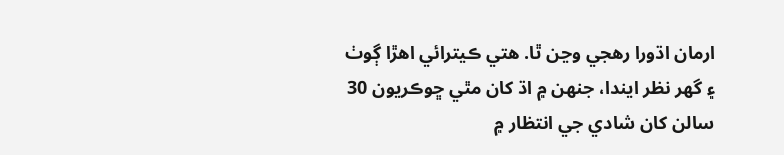ارمان اڌورا رهجي وڃن ٿا. هتي ڪيترائي اهڙا ڳوٺ ۽ گهر نظر ايندا، جنهن ۾ اڌ کان مٿي ڇوڪريون 30 سالن کان شادي جي انتظار ۾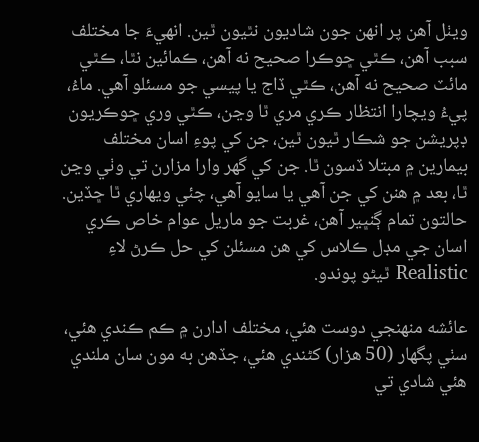ويٺل آهن پر انهن جون شاديون نٿيون ٿين. انهيءَ جا مختلف سبب آهن، ڪٿي ڇوڪرا صحيح نه آهن، ڪمائين نٿا، ڪٿي مائٽ صحيح نه آهن، ڪٿي ڏاج يا پيسي جو مسئلو آهي. ماءُ، پيءُ ويچارا انتظار ڪري مري ٿا وڃن، ڪٿي وري ڇوڪريون ڊپريشن جو شڪار ٿيون ٿين، جن کي پوءِ اسان مختلف بيمارين ۾ مبتلا ڏسون ٿا. جن کي گهر وارا مزارن تي وٺي وڃن ٿا، بعد ۾ هنن کي جن آهي يا سايو آهي، چئي ويهاري ٿا ڇڏين. حالتون تمام ڳنڀير آهن، غربت جو ماريل عوام خاص ڪري اسان جي مڊل ڪلاس کي هن مسئلن کي حل ڪرڻ لاءِ Realistic ٿيڻو پوندو.

عائشه منهنجي دوست هئي، مختلف ادارن ۾ ڪم ڪندي هئي، سٺي پگهار (50 هزار) کڻندي هئي، جڏهن به مون سان ملندي هئي شادي تي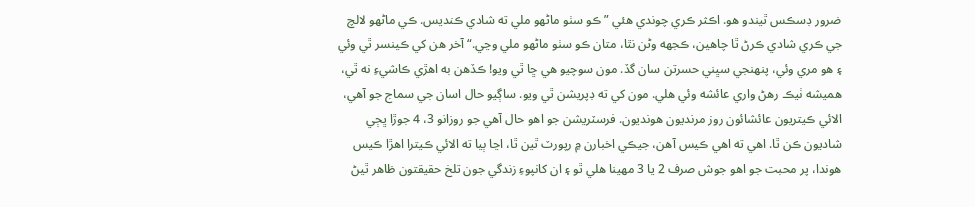ضرور ڊسڪس ٿيندو هو. اڪثر ڪري چوندي هئي ”ڪو سٺو ماڻهو ملي ته شادي ڪنديس. ڪي ماڻهو لالچ جي ڪري شادي ڪرڻ ٿا چاهين، ڪجهه وڻن نٿا، متان ڪو سٺو ماڻهو ملي وڃي.“ آخر هن کي ڪينسر ٿي وئي ۽ هو مري وئي، پنهنجي سڀني حسرتن سان گڏ. مون سوچيو هي ڇا ٿي ويو! ڪڏهن به اهڙي ڪاشيءِ نه ٿي، هميشه ٺيڪ رهڻ واري عائشه وئي هلي. مون کي ته ڊپريشن ٿي ويو. ساڳيو حال اسان جي سماج جو آهي، الائي ڪيتريون عائشائون روز مرنديون هونديون. فرسٽريشن جو اهو حال آهي جو روزانو 3، 4 جوڙا ڀڄي شاديون ڪن ٿا. اهي ته اهي ڪيس آهن، جيڪي اخبارن ۾ رپورٽ ٿين ٿا، اڃا ٻيا ته الائي ڪيترا اهڙا ڪيس هوندا، پر محبت جو اهو جوش صرف 2 يا 3 مهينا هلي ٿو ۽ ان کانپوءِ زندگي جون تلخ حقيقتون ظاهر ٿيڻ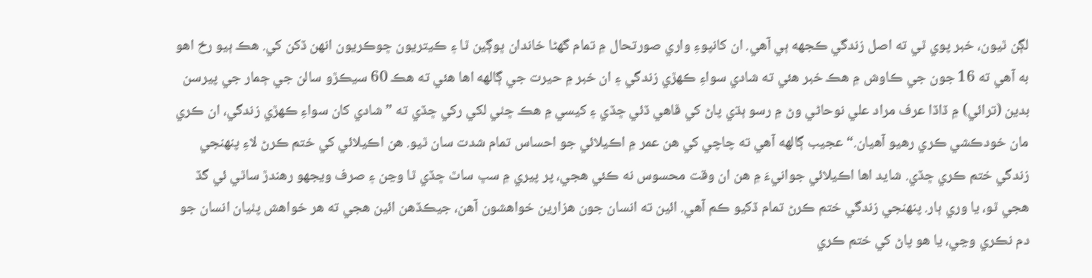لڳن ٿيون، خبر پوي ٿي ته اصل زندگي ڪجهه ٻي آهي. ان کانپوءِ واري صورتحال ۾ تمام گهڻا خاندان ڀوڳين ٿا ۽ ڪيتريون ڇوڪريون انهن ڏکن کي. هڪ ٻيو رخ اهو به آهي ته 16 جون جي ڪاوش ۾ هڪ خبر هئي ته شادي سواءِ ڪهڙي زندگي ۽ ان خبر ۾ حيرت جي ڳالهه اها هئي ته هڪ 60 سيڪڙو سالن جي ڄمار جي پيرسن بدين (ترائي) ۾ ڏاڏا عرف مراد علي نوحاڻي وڻ ۾ رسو ٻڌي پاڻ کي ڦاهي ڏئي ڇڏي ۽ کيسي ۾ هڪ ڇٺي لکي رکي ڇڏي ته ”شادي کان سواءِ ڪهڙي زندگي، ان ڪري مان خودڪشي ڪري رهيو آهيان.“ عجيب ڳالهه آهي ته چاچي کي هن عمر ۾ اڪيلائي جو احساس تمام شدت سان ٿيو. هن اڪيلائي کي ختم ڪرڻ لاءِ پنهنجي زندگي ختم ڪري ڇڏي. شايد اها اڪيلائي جوانيءَ ۾ هن ان وقت محسوس نه ڪئي هجي، پر پيري ۾ سڀ ساٿ ڇڏي ٿا وڃن ۽ صرف ويجهو رهندڙ ساٿي ئي گڏ هجي ٿو، يا وري ٻار. پنهنجي زندگي ختم ڪرڻ تمام ڏکيو ڪم آهي. ائين ته انسان جون هزارين خواهشون آهن، جيڪڏهن ائين هجي ته هر خواهش پٺيان انسان جو دم نڪري وڃي، يا هو پاڻ کي ختم ڪري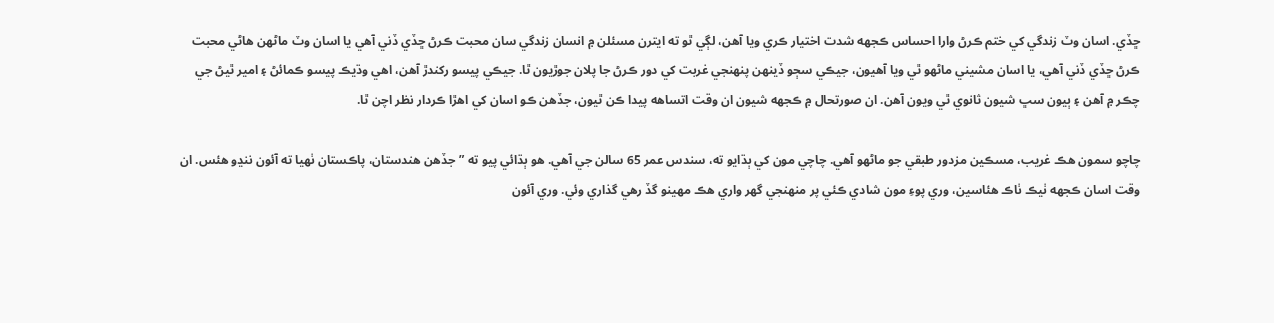ڇڏي. اسان وٽ زندگي کي ختم ڪرڻ وارا احساس ڪجهه شدت اختيار ڪري ويا آهن، لڳي ٿو ته ايترن مسئلن ۾ انسان زندگي سان محبت ڪرڻ ڇڏي ڏني آهي يا اسان وٽ ماڻهن هاڻي محبت ڪرڻ ڇڏي ڏني آهي، يا اسان مشيني ماڻهو ٿي ويا آهيون، جيڪي سڄو ڏينهن پنهنجي غربت کي دور ڪرڻ جا پلان جوڙيون ٿا. جيڪي پيسو رکندڙ آهن، اهي وڌيڪ پيسو ڪمائڻ ۽ امير ٿيڻ جي چڪر ۾ آهن ۽ ٻيون سڀ شيون ثانوي ٿي ويون آهن. ان صورتحال ۾ ڪجهه شيون ان وقت اتساهه پيدا ڪن ٿيون، جڏهن ڪو اسان کي اهڙا ڪردار نظر اچن ٿا.

چاچو سمون هڪ غريب، مسڪين مزدور طبقي جو ماڻهو آهي. چاچي مون کي ٻڌايو ته، سندس عمر 65 سالن جي آهي. هو ٻڌائي پيو ته ”جڏهن هندستان، پاڪستان ٺهيا ته آئون ننڍو هئس. ان وقت اسان ڪجهه ٺيڪ ٺاڪ هئاسين، وري پوءِ مون شادي ڪئي پر منهنجي گهر واري هڪ مهينو گڏ رهي گذاري وئي. وري آئون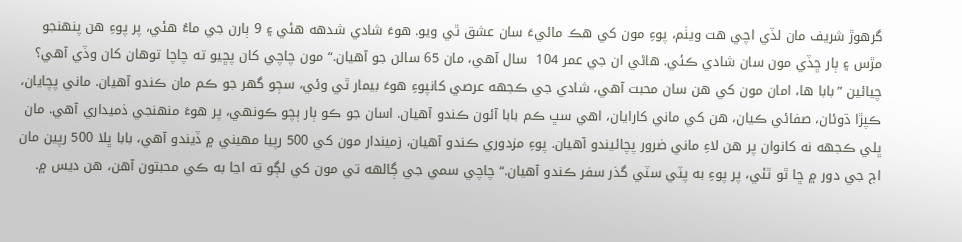گرهوڙ شريف مان لڏي اچي هت ويٺم، پوءِ مون کي هڪ مائيءَ سان عشق ٿي ويو. هوءَ شادي شدهه هئي ۽ 9 ٻارن جي ماءُ هئي، پر پوءِ هن پنهنجو مڙس ۽ ٻار ڇڏي مون سان شادي ڪئي. هاڻي ان جي عمر 104  سال آهي، مان 65 سالن جو آهيان.“ مون چاچي کان پڇيو ته چاچا توهان کان وڏي آهي؟ چيائين ”بابا ها، امان مون کي هن سان محبت آهي، شادي جي ڪجهه عرصي کانپوءِ هوءَ بيمار ٿي وئي، سڄو گهر جو ڪم مان ڪندو آهيان. ماني پچايان، ڪپڙا ڌوئان، صفائي ڪيان، هن کي ماني کارايان، اهي سڀ ڪم بابا آئون ڪندو آهيان. اسان جو ڪو ٻار ٻچو ڪونهي، پر هوءَ منهنجي ذميداري آهي. مان ڀلي ڪجهه نه کانوان پر هن لاءِ ماني ضرور پچائيندو آهيان. پوءِ مزدوري ڪندو آهيان، زميندار مون کي 500 رپيا مهيني ۾ ڏيندو آهي، بابا ڀلا 500 رپين مان اڄ جي دور ۾ ڇا ٿو ٿئي، پر پوءِ به پٽي سٽي گذر سفر ڪندو آهيان.“ چاچي سمي جي ڳالهه تي مون کي لڳو ته اڃا به ڪي محبتون آهن، هن ديس ۾.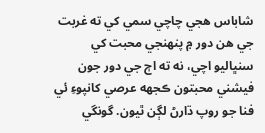شاباس هجي چاچي سمي کي ته غربت جي هن دور ۾ پنهنجي محبت کي سنڀاليو اچي، نه ته اڄ جي دور جون فيشني محبتون ڪجهه عرصي کانپوءِ ئي فنا جو روپ ڌارڻ لڳن ٿيون. گونگي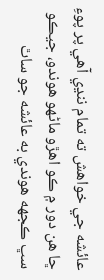عائشه جي خواهش ته تمام ننڍي آهي پر پوءِ ڇا هن دور ۾ ڪو اهڙو ماڻهو هوندو، جيڪو سڀ ڪجهه هوندي به عائشه جو ساٿ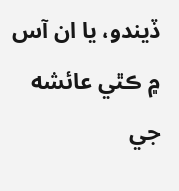ڏيندو، يا ان آس ۾ ڪٿي عائشه جي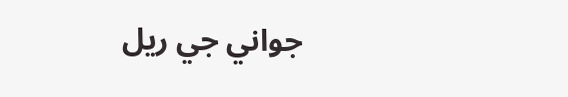جواني جي ريل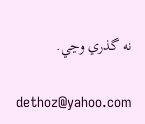نه گذري وڃي.

dethoz@yahoo.com